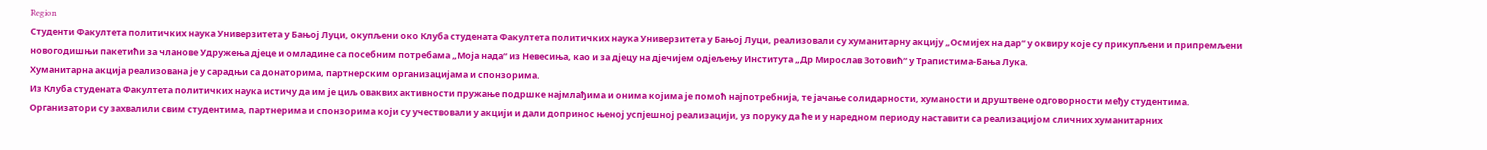Region
Студенти Факултета политичких наука Универзитета у Бањој Луци, окупљени око Клуба студената Факултета политичких наука Универзитета у Бањој Луци, реализовали су хуманитарну акцију „Осмијех на дар“ у оквиру које су прикупљени и припремљени новогодишњи пакетићи за чланове Удружења дјеце и омладине са посебним потребама „Моја нада“ из Невесиња, као и за дјецу на дјечијем одјељењу Института „Др Мирослав Зотовић“ у Трапистима-Бања Лука.
Хуманитарна акција реализована је у сарадњи са донаторима, партнерским организацијама и спонзорима.
Из Клуба студената Факултета политичких наука истичу да им је циљ оваквих активности пружање подршке најмлађима и онима којима је помоћ најпотребнија, те јачање солидарности, хуманости и друштвене одговорности међу студентима.
Организатори су захвалили свим студентима, партнерима и спонзорима који су учествовали у акцији и дали допринос њеној успјешној реализацији, уз поруку да ће и у наредном периоду наставити са реализацијом сличних хуманитарних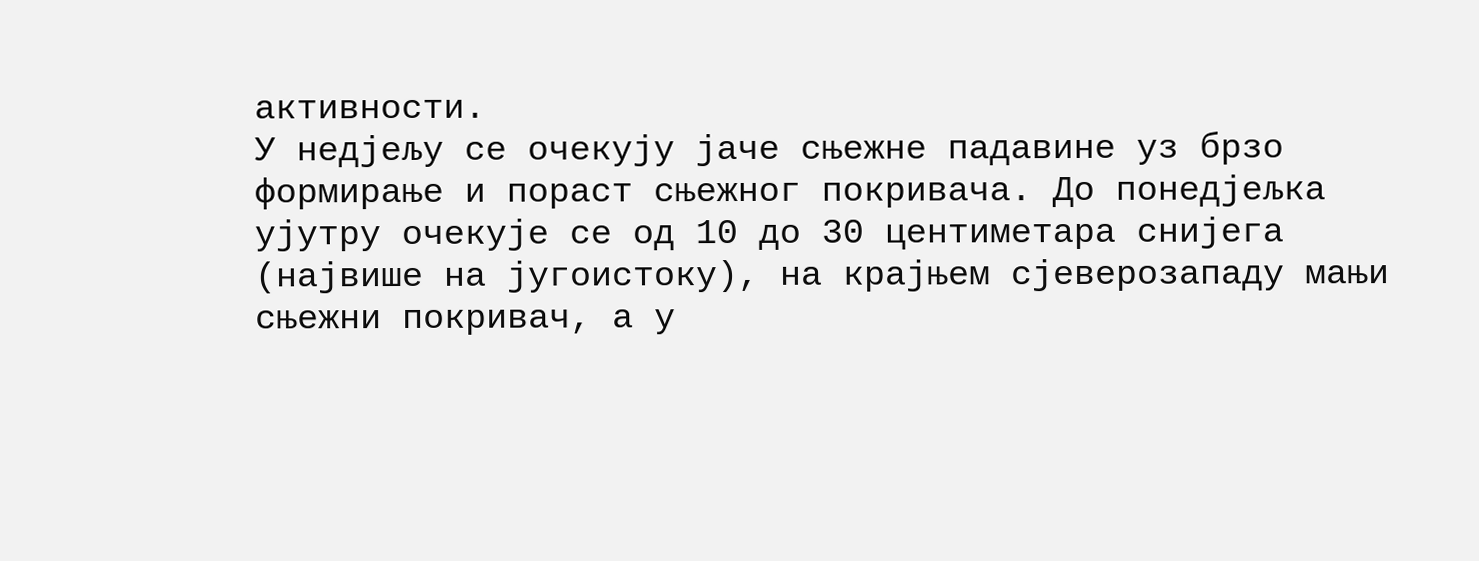активности.
У недјељу се очекују јаче сњежне падавине уз брзо формирање и пораст сњежног покривача. До понедјељка ујутру очекује се од 10 до 30 центиметара снијега (највише на југоистоку), на крајњем сјеверозападу мањи сњежни покривач, а у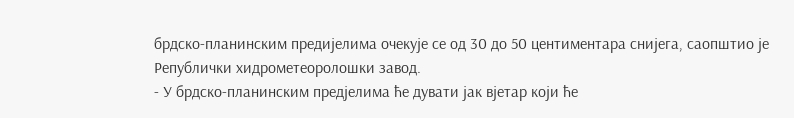брдско-планинским предијелима очекује се од 30 до 50 центиментара снијега, саопштио је Републички хидрометеоролошки завод.
- У брдско-планинским предјелима ће дувати јак вјетар који ће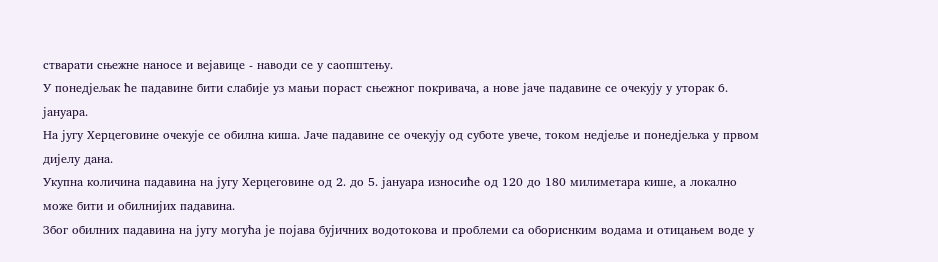стварати сњежне наносе и вејавице - наводи се у саопштењу.
У понедјељак ће падавине бити слабије уз мањи пораст сњежног покривача, а нoве јаче падавине се очекују у уторак 6. јануара.
На југу Херцеговине очекује се обилна киша. Јаче падавине се очекују од суботе увече, током недјеље и понедјељка у првом дијелу дана.
Укупна количина падавина на југу Херцеговине од 2. до 5. јануара износиће од 120 до 180 милиметара кише, а локално може бити и обилнијих падавина.
Због обилних падавина на југу могућа је појава бујичних водотокова и проблеми са обориснким водама и отицањем воде у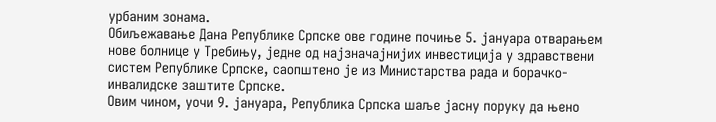урбаним зонама.
Обиљежавање Дана Републике Српске ове године почиње 5. јануара отварањем нове болнице у Требињу, једне од најзначајнијих инвестиција у здравствени систем Републике Српске, саопштено је из Министарства рада и борачко-инвалидске заштите Српске.
Овим чином, уочи 9. јануара, Република Српска шаље јасну поруку да њено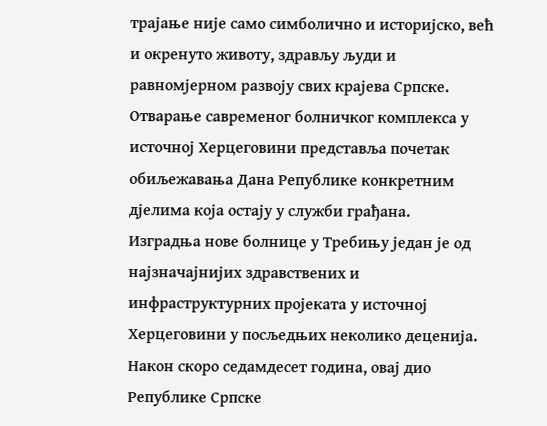трајање није само симболично и историјско, већ и окренуто животу, здрављу људи и равномјерном развоју свих крајева Српске.
Отварање савременог болничког комплекса у источној Херцеговини представља почетак обиљежавања Дана Републике конкретним дјелима која остају у служби грађана.
Изградња нове болнице у Требињу један је од најзначајнијих здравствених и инфраструктурних пројеката у источној Херцеговини у посљедњих неколико деценија. Након скоро седамдесет година, овај дио Републике Српске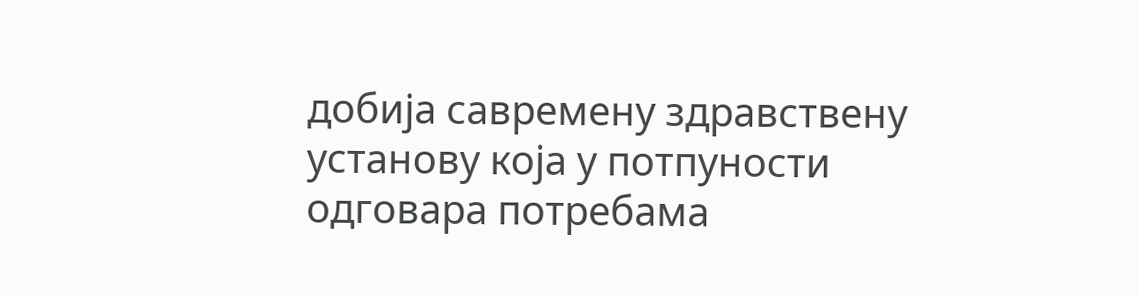добија савремену здравствену установу која у потпуности одговара потребама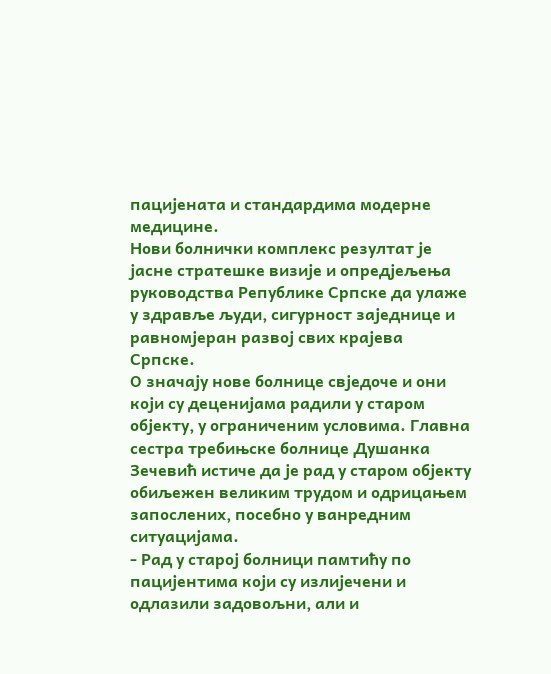пацијената и стандардима модерне медицине.
Нови болнички комплекс резултат је јасне стратешке визије и опредјељења руководства Републике Српске да улаже у здравље људи, сигурност заједнице и равномјеран развој свих крајева Српске.
О значају нове болнице свједоче и они који су деценијама радили у старом објекту, у ограниченим условима. Главна сестра требињске болнице Душанка Зечевић истиче да је рад у старом објекту обиљежен великим трудом и одрицањем запослених, посебно у ванредним ситуацијама.
- Рад у старој болници памтићу по пацијентима који су излијечени и одлазили задовољни, али и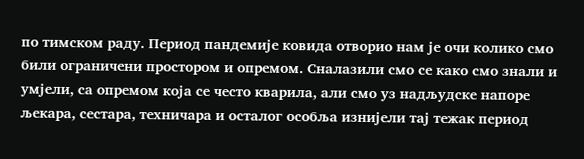по тимском раду. Период пандемије ковида отворио нам је очи колико смо били ограничени простором и опремом. Сналазили смо се како смо знали и умјели, са опремом која се често кварила, али смо уз надљудске напоре љекара, сестара, техничара и осталог особља изнијели тај тежак период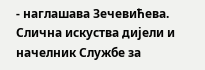- наглашава Зечевићева.
Слична искуства дијели и начелник Службе за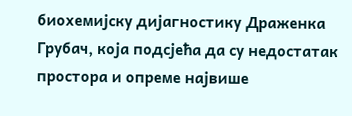биохемијску дијагностику Драженка Грубач, која подсјећа да су недостатак простора и опреме највише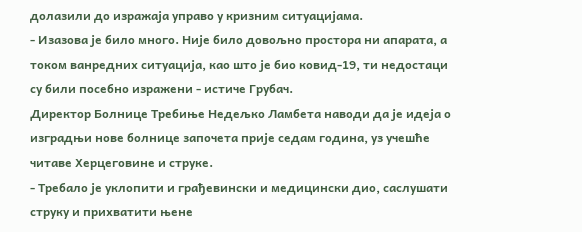долазили до изражаја управо у кризним ситуацијама.
- Изазова је било много. Није било довољно простора ни апарата, а током ванредних ситуација, као што је био ковид-19, ти недостаци су били посебно изражени - истиче Грубач.
Директор Болнице Требиње Недељко Ламбета наводи да је идеја о изградњи нове болнице започета прије седам година, уз учешће читаве Херцеговине и струке.
- Требало је уклопити и грађевински и медицински дио, саслушати струку и прихватити њене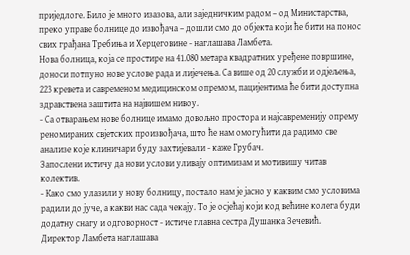приједлоге. Било је много изазова, али заједничким радом – од Министарства, преко управе болнице до извођача – дошли смо до објекта који ће бити на понос свих грађана Требиња и Херцеговине - наглашава Ламбета.
Нова болница, која се простире на 41.080 метара квадратних уређене површине, доноси потпуно нове услове рада и лијечења. Са више од 20 служби и одјељења, 223 кревета и савременом медицинском опремом, пацијентима ће бити доступна здравствена заштита на највишем нивоу.
- Са отварањем нове болнице имамо довољно простора и најсавременију опрему реномираних свјетских произвођача, што ће нам омогућити да радимо све анализе које клиничари буду захтијевали - каже Грубач.
Запослени истичу да нови услови уливају оптимизам и мотивишу читав колектив.
- Како смо улазили у нову болницу, постало нам је јасно у каквим смо условима радили до јуче, а какви нас сада чекају. То је осјећај који код већине колега буди додатну снагу и одговорност - истиче главна сестра Душанка Зечевић.
Директор Ламбета наглашава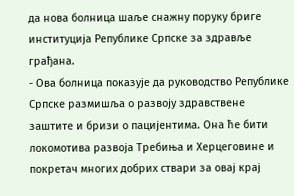да нова болница шаље снажну поруку бриге институција Републике Српске за здравље грађана.
- Ова болница показује да руководство Републике Српске размишља о развоју здравствене заштите и бризи о пацијентима. Она ће бити локомотива развоја Требиња и Херцеговине и покретач многих добрих ствари за овај крај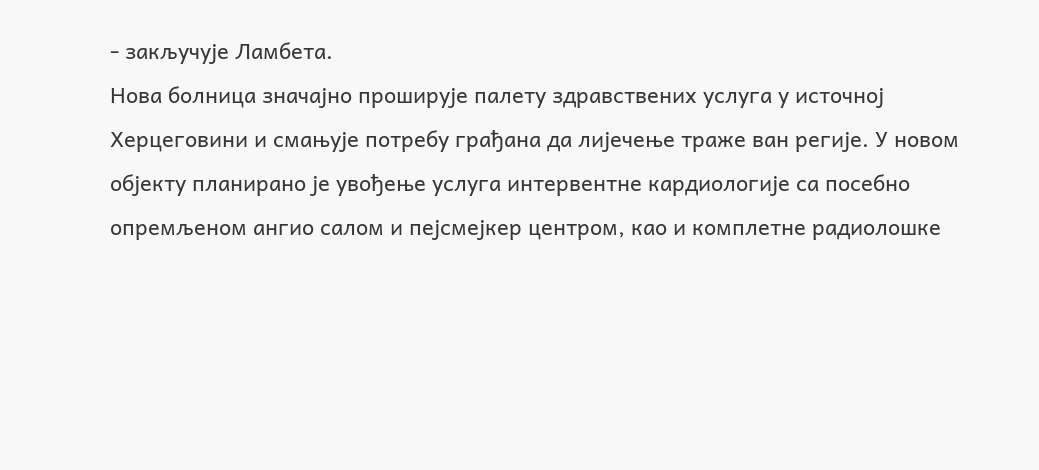- закључује Ламбета.
Нова болница значајно проширује палету здравствених услуга у источној Херцеговини и смањује потребу грађана да лијечење траже ван регије. У новом објекту планирано је увођење услуга интервентне кардиологије са посебно опремљеном ангио салом и пејсмејкер центром, као и комплетне радиолошке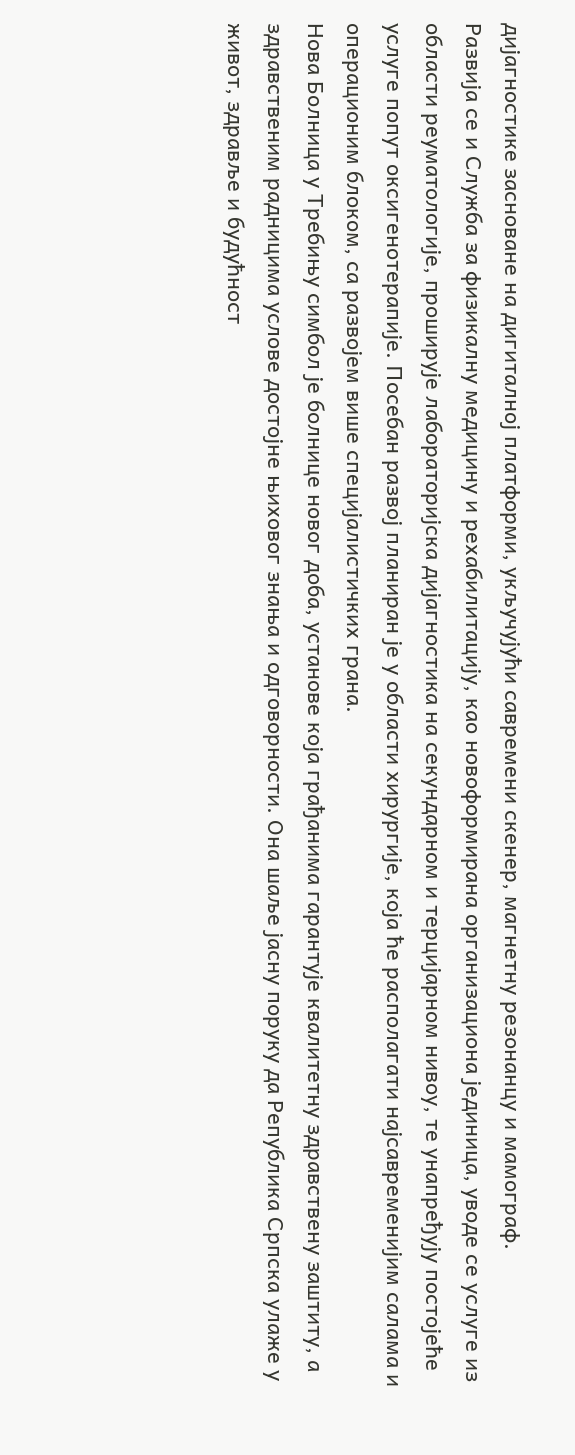дијагностике засноване на дигиталној платформи, укључујући савремени скенер, магнетну резонанцу и мамограф.
Развија се и Служба за физикалну медицину и рехабилитацију, као новоформирана организациона јединица, уводе се услуге из области реуматологије, проширује лабораторијска дијагностика на секундарном и терцијарном нивоу, те унапређују постојеће услуге попут оксигенотерапије. Посебан развој планиран је у области хирургије, која ће располагати најсавременијим салама и операционим блоком, са развојем више специјалистичких грана.
Нова Болница у Требињу симбол је болнице новог доба, установе која грађанима гарантује квалитетну здравствену заштиту, а здравственим радницима услове достојне њиховог знања и одговорности. Она шаље јасну поруку да Република Српска улаже у живот, здравље и будућност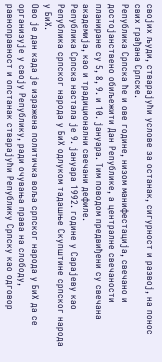својих људи, стварајући услове за останак, сигурност и развој, на понос свих грађана Српске.
Република Српска ће и ове године, низом манифестација, свечано и достојанствено обиљежити Дан Републике, а централне свечаности планиране су 5, 8, 9. и 10. јануара. Тим поводом предвиђени су свечана академија, као и традиционални свечани дефиле.
Република Српска настала је 9. јануара 1992. године у Сарајеву као Република српског народа у БиХ одлуком тадашње Скупштине српског народа у БиХ.
Ово је дан када је изражена политичка воља српског народа у БиХ да се организује у своју Републику, ради очувања права на слободу, равноправност и опстанак стварајући Републику Српску као одговор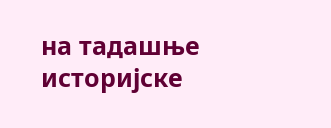на тадашње историјске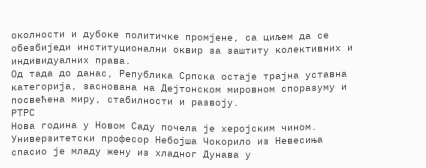околности и дубоке политичке промјене, са циљем да се обезбиједи институционални оквир за заштиту колективних и индивидуалних права.
Од тада до данас, Република Српска остаје трајна уставна категорија, заснована на Дејтонском мировном споразуму и посвећена миру, стабилности и развоју.
РТРС
Нова година у Новом Саду почела је херојским чином.
Универзитетски професор Небојша Чокорило из Невесиња спасио је младу жену из хладног Дунава у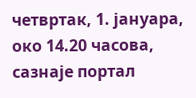четвртак, 1. јануара, око 14.20 часова, сазнаје портал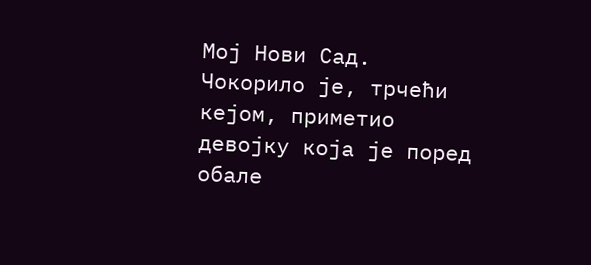Мој Нови Сад.
Чокорило је, трчећи кејом, приметио девојку која је поред обале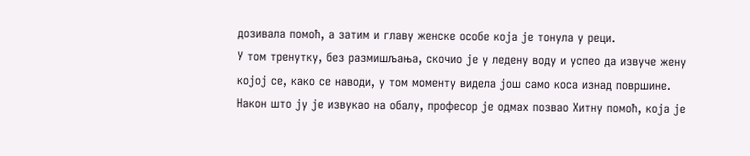дозивала помоћ, а затим и главу женске особе која је тонула у реци.
У том тренутку, без размишљања, скочио је у ледену воду и успео да извуче жену којој се, како се наводи, у том моменту видела још само коса изнад површине.
Након што ју је извукао на обалу, професор је одмах позвао Хитну помоћ, која је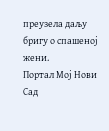преузела даљу бригу о спашеној жени.
Портал Мој Нови Сад